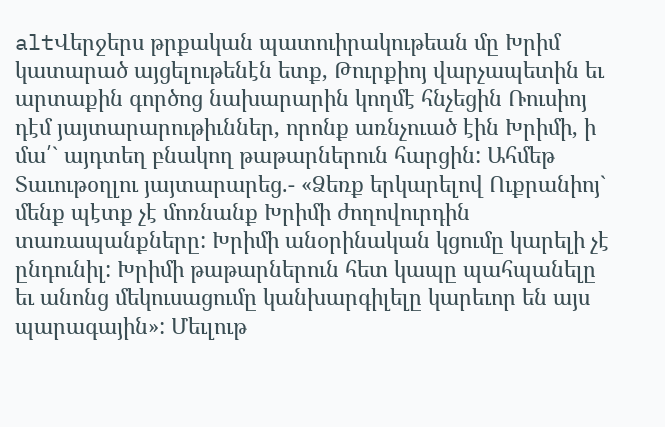altՎերջերս թրքական պատուիրակութեան մը Խրիմ կատարած այցելութենէն ետք, Թուրքիոյ վարչապետին եւ արտաքին գործոց նախարարին կողմէ հնչեցին Ռուսիոյ դէմ յայտարարութիւններ, որոնք առնչուած էին Խրիմի, ի մա՛` այդտեղ բնակող թաթարներուն հարցին: Ահմեթ Տաւութօղլու յայտարարեց.- «Ձեռք երկարելով Ուքրանիոյ` մենք պէտք չէ մոռնանք Խրիմի ժողովուրդին տառապանքները: Խրիմի անօրինական կցումը կարելի չէ ընդունիլ: Խրիմի թաթարներուն հետ կապը պահպանելը եւ անոնց մեկուսացումը կանխարգիլելը կարեւոր են այս պարագային»: Մեւլութ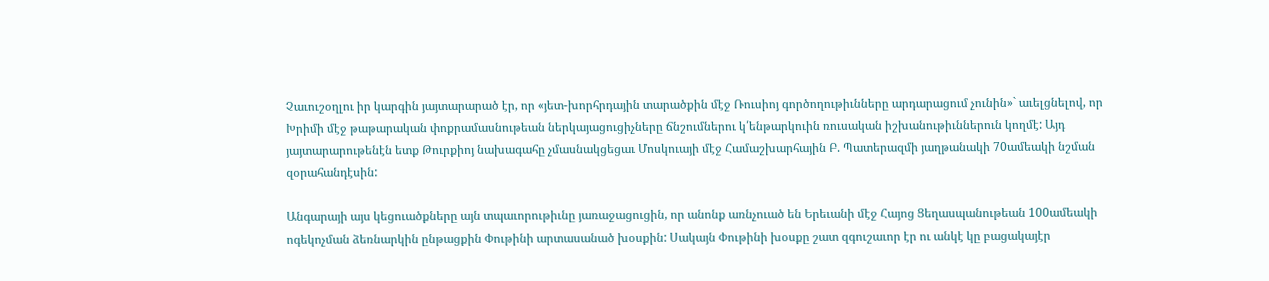Չաւուշօղլու իր կարգին յայտարարած էր, որ «յետ-խորհրդային տարածքին մէջ Ռուսիոյ գործողութիւնները արդարացում չունին»` աւելցնելով, որ Խրիմի մէջ թաթարական փոքրամասնութեան ներկայացուցիչները ճնշումներու կ՛ենթարկուին ռուսական իշխանութիւններուն կողմէ: Այդ յայտարարութենէն ետք Թուրքիոյ նախագահը չմասնակցեցաւ Մոսկուայի մէջ Համաշխարհային Բ. Պատերազմի յաղթանակի 70ամեակի նշման զօրահանդէսին:

Անգարայի այս կեցուածքները այն տպաւորութիւնը յառաջացուցին, որ անոնք առնչուած են Երեւանի մէջ Հայոց Ցեղասպանութեան 100ամեակի ոգեկոչման ձեռնարկին ընթացքին Փութինի արտասանած խօսքին: Սակայն Փութինի խօսքը շատ զգուշաւոր էր ու անկէ կը բացակայէր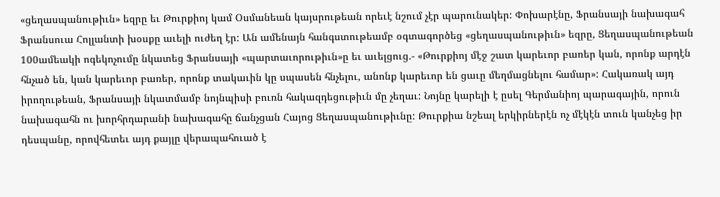«ցեղասպանութիւն» եզրը եւ Թուրքիոյ կամ Օսմանեան կայսրութեան որեւէ նշում չէր պարունակեր: Փոխարէնը, Ֆրանսայի նախագահ Ֆրանսուա Հոլլանտի խօսքը աւելի ուժեղ էր: Ան ամենայն հանգստութեամբ օգտագործեց «ցեղասպանութիւն» եզրը, Ցեղասպանութեան 100ամեակի ոգեկոչումը նկատեց Ֆրանսայի «պարտաւորութիւն»ը եւ աւելցուց.- «Թուրքիոյ մէջ շատ կարեւոր բառեր կան, որոնք արդէն հնչած են, կան կարեւոր բառեր, որոնք տակաւին կը սպասեն հնչելու, անոնք կարեւոր են ցաւը մեղմացնելու համար»: Հակառակ այդ իրողութեան, Ֆրանսայի նկատմամբ նոյնպիսի բուռն հակազդեցութիւն մը չեղաւ: Նոյնը կարելի է ըսել Գերմանիոյ պարագային, որուն նախագահն ու խորհրդարանի նախագահը ճանչցան Հայոց Ցեղասպանութիւնը: Թուրքիա նշեալ երկիրներէն ոչ մէկէն տուն կանչեց իր դեսպանը, որովհետեւ այդ քայլը վերապահուած է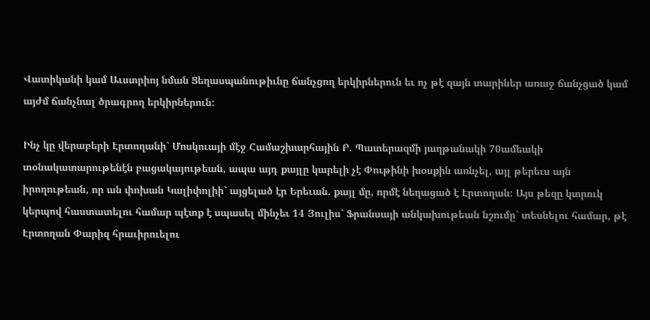Վատիկանի կամ Աւստրիոյ նման Ցեղասպանութիւնը ճանչցող երկիրներուն եւ ոչ թէ զայն տարիներ առաջ ճանչցած կամ այժմ ճանչնալ ծրագրող երկիրներուն:

Ինչ կը վերաբերի Էրտողանի` Մոսկուայի մէջ Համաշխարհային Բ. Պատերազմի յաղթանակի 70ամեակի տօնակատարութենէն բացակայութեան, ապա այդ քայլը կարելի չէ Փութինի խօսքին առնչել, այլ թերեւս այն իրողութեան, որ ան փոխան Կալիփոլիի` այցելած էր Երեւան. քայլ մը, որմէ նեղացած է Էրտողան: Այս թեզը կտրուկ կերպով հաստատելու համար պէտք է սպասել մինչեւ 14 Յուլիս` Ֆրանսայի անկախութեան նշումը` տեսնելու համար, թէ Էրտողան Փարիզ հրաւիրուելու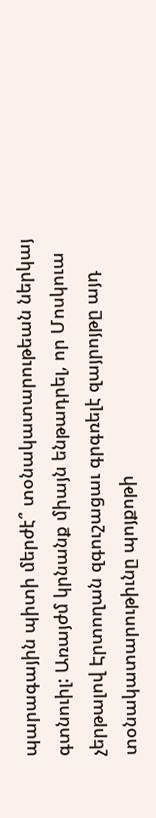պարագային պիտի մերժէ՞ տօնակատարութեան ներկայ գտնուիլ: Առայժմ կրնանք միայն ենթադրել, որ Մոսկուա չերթալով Էրտողան զգուշացաւ գրգռելէ զայրոյթը այդ տօնակատարութիւնը պոյքոթի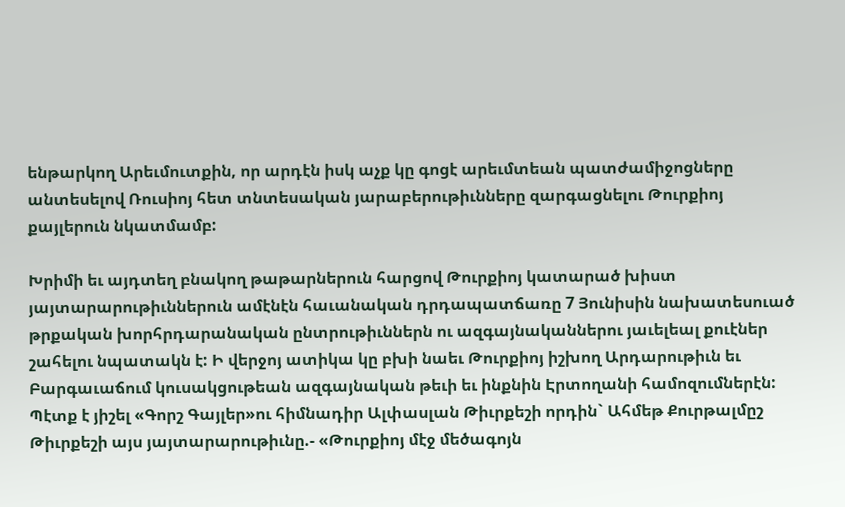ենթարկող Արեւմուտքին, որ արդէն իսկ աչք կը գոցէ արեւմտեան պատժամիջոցները անտեսելով Ռուսիոյ հետ տնտեսական յարաբերութիւնները զարգացնելու Թուրքիոյ քայլերուն նկատմամբ:

Խրիմի եւ այդտեղ բնակող թաթարներուն հարցով Թուրքիոյ կատարած խիստ յայտարարութիւններուն ամէնէն հաւանական դրդապատճառը 7 Յունիսին նախատեսուած թրքական խորհրդարանական ընտրութիւններն ու ազգայնականներու յաւելեալ քուէներ շահելու նպատակն է: Ի վերջոյ ատիկա կը բխի նաեւ Թուրքիոյ իշխող Արդարութիւն եւ Բարգաւաճում կուսակցութեան ազգայնական թեւի եւ ինքնին Էրտողանի համոզումներէն: Պէտք է յիշել «Գորշ Գայլեր»ու հիմնադիր Ալփասլան Թիւրքեշի որդին` Ահմեթ Քուրթալմըշ Թիւրքեշի այս յայտարարութիւնը.- «Թուրքիոյ մէջ մեծագոյն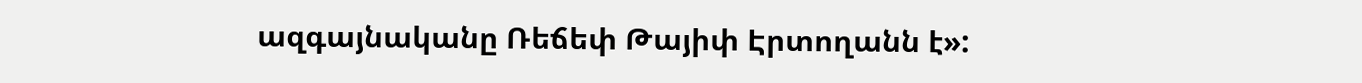ազգայնականը Ռեճեփ Թայիփ Էրտողանն է»: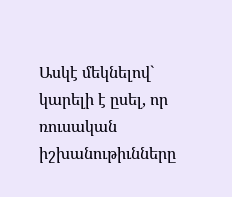Ասկէ մեկնելով` կարելի է ըսել, որ ռուսական իշխանութիւնները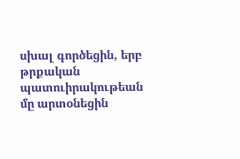սխալ գործեցին, երբ թրքական պատուիրակութեան մը արտօնեցին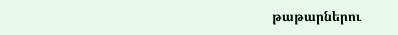թաթարներու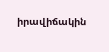իրավիճակին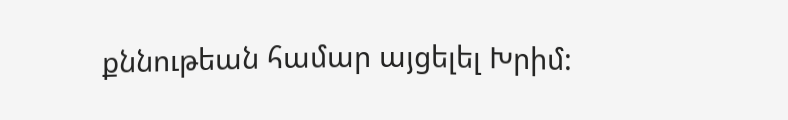քննութեան համար այցելել Խրիմ: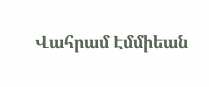Վահրամ Էմմիեան